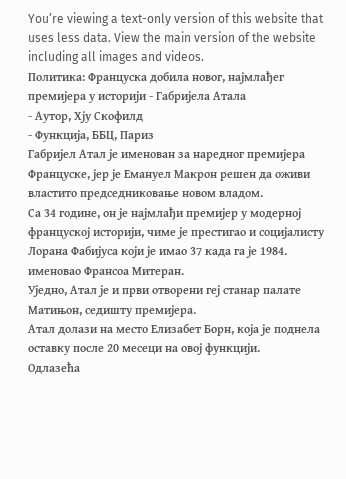You’re viewing a text-only version of this website that uses less data. View the main version of the website including all images and videos.
Политика: Француска добила новог, најмлађег премијера у историји - Габријела Атала
- Аутор, Хју Скофилд
- Функција, ББЦ, Париз
Габријел Атал је именован за наредног премијера Француске, јер је Емануел Макрон решен да оживи властито председниковање новом владом.
Са 34 године, он је најмлађи премијер у модерној француској историји, чиме је престигао и социјалисту Лорана Фабијуса који је имао 37 када га је 1984. именовао Франсоа Митеран.
Уједно, Атал је и први отворени геј станар палате Матињон, седишту премијера.
Атал долази на место Елизабет Борн, која је поднела оставку после 20 месеци на овој функцији.
Одлазећа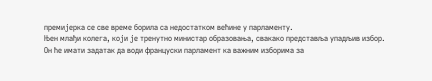премијерка се све време борила са недостатком већине у парламенту.
Њен млађи колега, који је тренутно министар образовања, свакако представља упадљив избор.
Он ће имати задатак да води француски парламент ка важним изборима за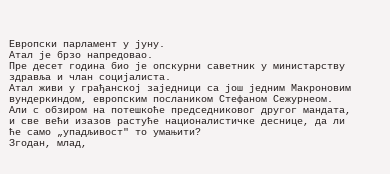Европски парламент у јуну.
Атал је брзо напредовао.
Пре десет година био је опскурни саветник у министарству здравља и члан социјалиста.
Атал живи у грађанској заједници са још једним Макроновим вундеркиндом, европским послаником Стефаном Сежурнеом.
Али с обзиром на потешкоће председниковог другог мандата, и све већи изазов растуће националистичке деснице, да ли ће само „упадљивост" то умањити?
Згодан, млад,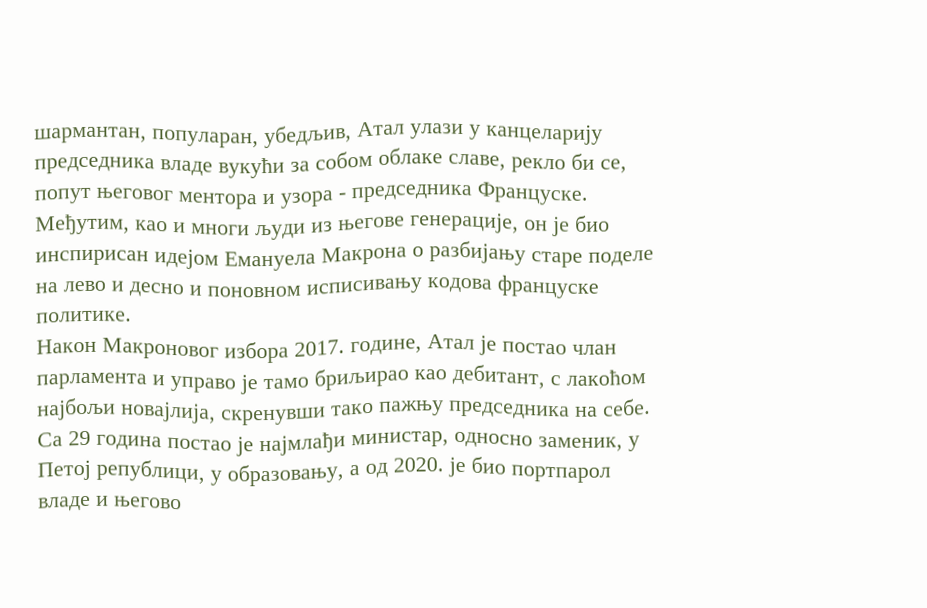шармантан, популаран, убедљив, Атал улази у канцеларију председника владе вукући за собом облаке славе, рекло би се, попут његовог ментора и узора - председника Француске.
Међутим, као и многи људи из његове генерације, он је био инспирисан идејом Емануела Макрона о разбијању старе поделе на лево и десно и поновном исписивању кодова француске политике.
Након Макроновог избора 2017. године, Атал је постао члан парламента и управо је тамо бриљирао као дебитант, с лакоћом најбољи новајлија, скренувши тако пажњу председника на себе.
Са 29 година постао је најмлађи министар, односно заменик, у Петој републици, у образовању, а од 2020. је био портпарол владе и његово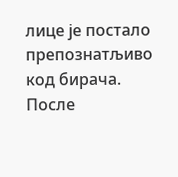лице је постало препознатљиво код бирача.
После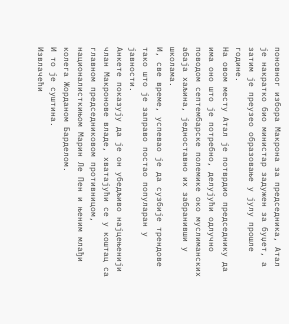поновног избора Макрона за председника, Атал је накратко био министар задужен за буџет, а затим је преузео образовање у јулу прошле године.
На овом месту Атал је потврдио председнику да има оно што је потребно, делујући одлучно поводом септембарске полемике око муслиманских абаја хаљина, једноставно их забранивши у школама.
И, све време, успевао је да сузбије трендове тако што је заправо постао популаран у јавности.
Анкете показују да је он убедљиво најцењенији члан Макронове владе, хватајући се у коштац са главном председниковом противницом, националисткињом Марин Ле Пен и њеним млађи колега Жорданом Барделом.
И то је суштина.
Извлачећи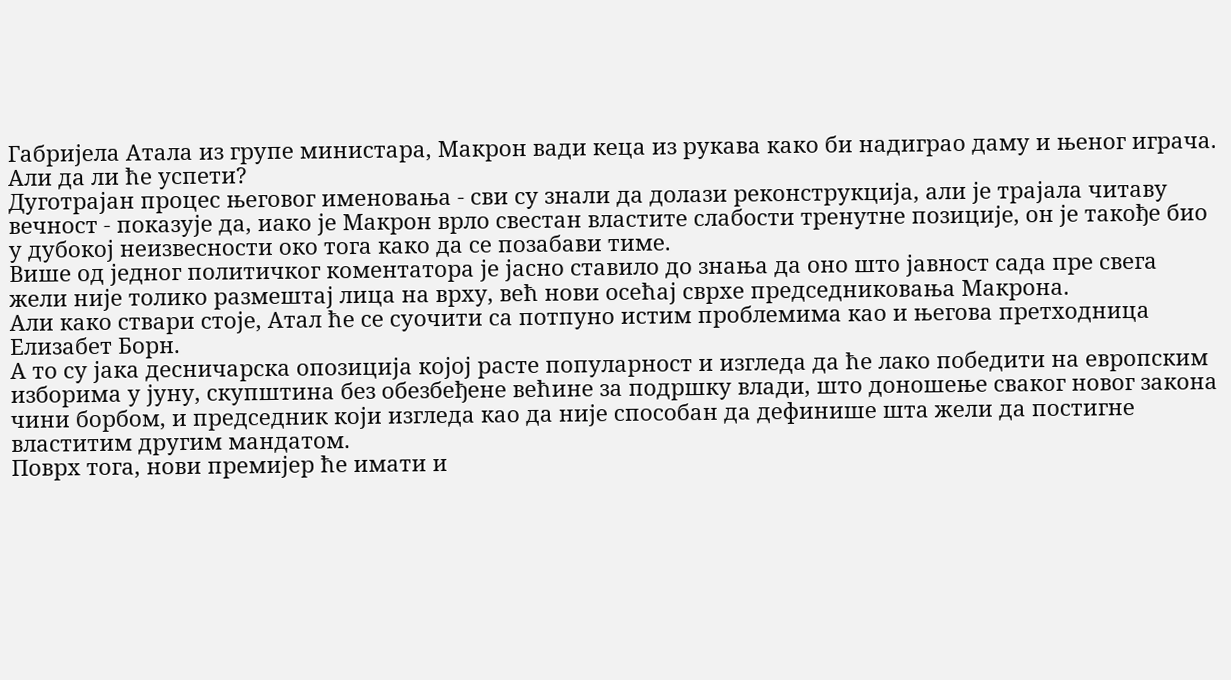Габријела Атала из групе министара, Макрон вади кеца из рукава како би надиграо даму и њеног играча.
Али да ли ће успети?
Дуготрајан процес његовог именовања - сви су знали да долази реконструкција, али је трајала читаву вечност - показује да, иако је Макрон врло свестан властите слабости тренутне позиције, он је такође био у дубокој неизвесности око тога како да се позабави тиме.
Више од једног политичког коментатора је јасно ставило до знања да оно што јавност сада пре свега жели није толико размештај лица на врху, већ нови осећај сврхе председниковања Макрона.
Али како ствари стоје, Атал ће се суочити са потпуно истим проблемима као и његова претходница Елизабет Борн.
А то су јака десничарска опозиција којој расте популарност и изгледа да ће лако победити на европским изборима у јуну, скупштина без обезбеђене већине за подршку влади, што доношење сваког новог закона чини борбом, и председник који изгледа као да није способан да дефинише шта жели да постигне властитим другим мандатом.
Поврх тога, нови премијер ће имати и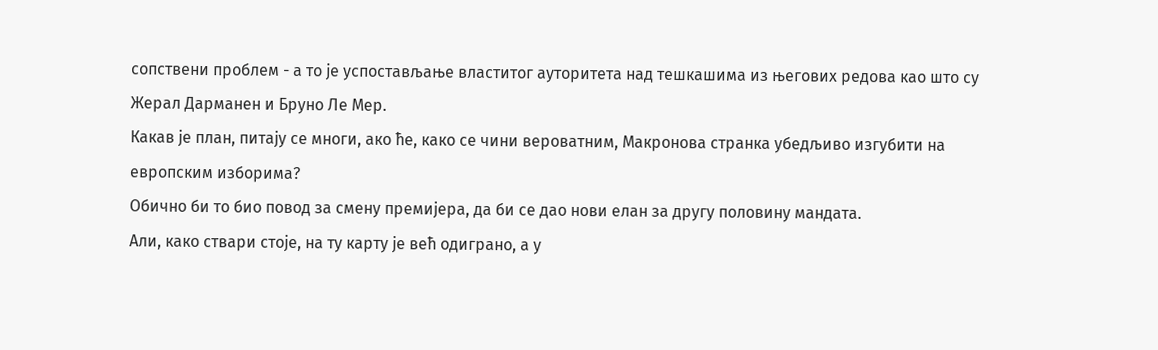сопствени проблем - а то је успостављање властитог ауторитета над тешкашима из његових редова као што су Жерал Дарманен и Бруно Ле Мер.
Какав је план, питају се многи, ако ће, како се чини вероватним, Макронова странка убедљиво изгубити на европским изборима?
Обично би то био повод за смену премијера, да би се дао нови елан за другу половину мандата.
Али, како ствари стоје, на ту карту је већ одиграно, а у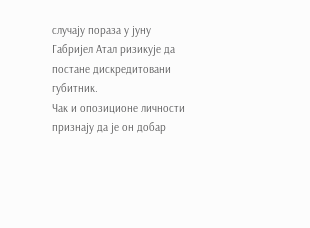случају пораза у јуну Габријел Атал ризикује да постане дискредитовани губитник.
Чак и опозиционе личности признају да је он добар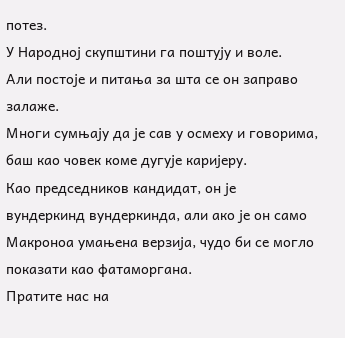потез.
У Народној скупштини га поштују и воле.
Али постоје и питања за шта се он заправо залаже.
Многи сумњају да је сав у осмеху и говорима, баш као човек коме дугује каријеру.
Као председников кандидат, он је вундеркинд вундеркинда, али ако је он само Макроноа умањена верзија, чудо би се могло показати као фатаморгана.
Пратите нас на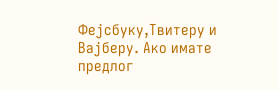Фејсбуку,Твитеру и Вајберу. Ако имате предлог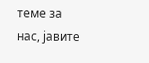теме за нас, јавите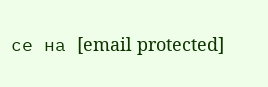се на [email protected]